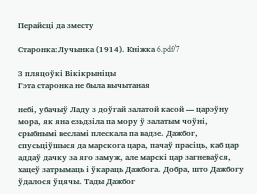Перайсці да зместу

Старонка:Лучынка (1914). Кніжка 6.pdf/7

З пляцоўкі Вікікрыніцы
Гэта старонка не была вычытаная

небі, убачыў Ладу з доўгай залатой касой — царэўну мора, як яна езьдзіла па мору ў залатым чоўні, срыбнымі весламі плескала па вадзе. Дажбог, спусьціўшыся да марскога цара, пачаў прасіць, каб цар аддаў дачку за яго замуж, але марскі цар загневаўся, хацеў затрымаць і ўкараць Дажбога. Добра, што Дажбогу ўдалося ўцячы. Тады Дажбог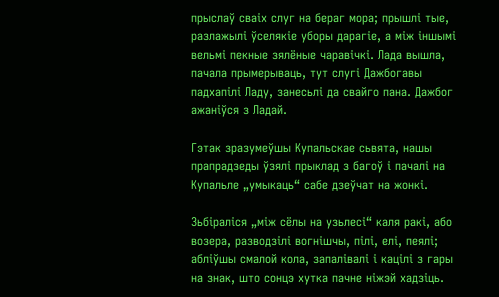прыслаў сваіх слуг на бераг мора; прышлі тые, разлажылі ўселякіе уборы дарагіе, а між іншымі вельмі пекные зялёные чаравічкі. Лада вышла, пачала прымерываць, тут слугі Дажбогавы падхапілі Ладу, занесьлі да свайго пана. Дажбог ажаніўся з Ладай.

Гэтак зразумеўшы Купальскае сьвята, нашы прапрадзеды ўзялі прыклад з багоў і пачалі на Купальле „умыкаць“ сабе дзеўчат на жонкі.

Зьбіраліся „між сёлы на узьлесі“ каля ракі, або возера, разводзілі вогнішчы, пілі, елі, пеялі; абліўшы смалой кола, запалівалі і кацілі з гары на знак, што сонцэ хутка пачне ніжэй хадзіць.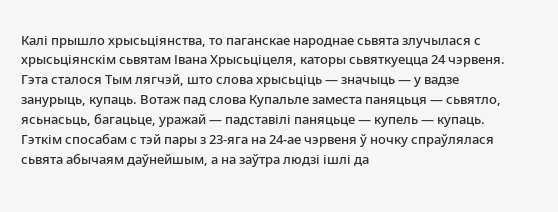Калі прышло хрысьціянства, то паганскае народнае сьвята злучылася с хрысьціянскім сьвятам Івана Хрысьціцеля, каторы сьвяткуецца 24 чэрвеня. Гэта сталося Тым лягчэй, што слова хрысьціць — значыць — у вадзе занурыць, купаць. Вотаж пад слова Купальле заместа паняцьця — сьвятло, ясьнасьць, багацьце, уражай — падставілі паняцьце — купель — купаць. Гэткім спосабам с тэй пары з 23-яга на 24-ае чэрвеня ў ночку спраўлялася сьвята абычаям даўнейшым, а на заўтра людзі ішлі да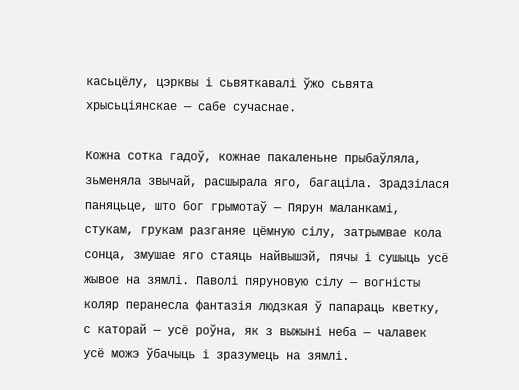касьцёлу, цэрквы і сьвяткавалі ўжо сьвята хрысьціянскае — сабе сучаснае.

Кожна сотка гадоў, кожнае пакаленьне прыбаўляла, зьменяла звычай, расшырала яго, багаціла. Зрадзілася паняцьце, што бог грымотаў — Пярун маланкамі, стукам, грукам разганяе цёмную сілу, затрымвае кола сонца, змушае яго стаяць найвышэй, пячы і сушыць усё жывое на зямлі. Паволі пяруновую сілу — вогністы коляр перанесла фантазія людзкая ў папараць кветку, с каторай — усё роўна, як з выжыні неба — чалавек усё можэ ўбачыць і зразумець на зямлі.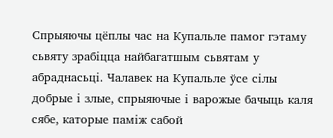Спрыяючы цёплы час на Купальле памог гэтаму сьвяту зрабіцца найбагатшым сьвятам у абраднасьці. Чалавек на Купальле ўсе сілы добрые і злые, спрыяючые і варожые бачыць каля сябе, каторые паміж сабой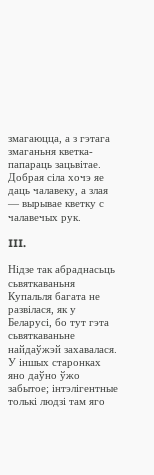змагаюцца, а з гэтага змаганьня кветка-папараць зацьвітае. Добрая сіла хочэ яе даць чалавеку, а злая — вырывае кветку с чалавечых рук.

III.

Нідзе так абраднасьць сьвяткаваньня Купальля багата не развілася, як у Беларусі, бо тут гэта сьвяткаваньне найдаўжэй захавалася. У іншых старонках яно даўно ўжо забытое; інтэлігентные толькі людзі там яго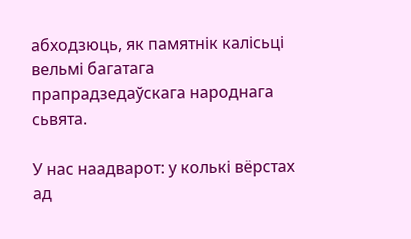абходзюць, як памятнік калісьці вельмі багатага прапрадзедаўскага народнага сьвята.

У нас наадварот: у колькі вёрстах ад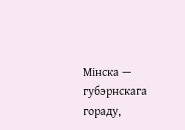Мінска — губэрнскага гораду,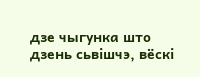дзе чыгунка што дзень сьвішчэ, вёскі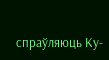спраўляюць Ку-